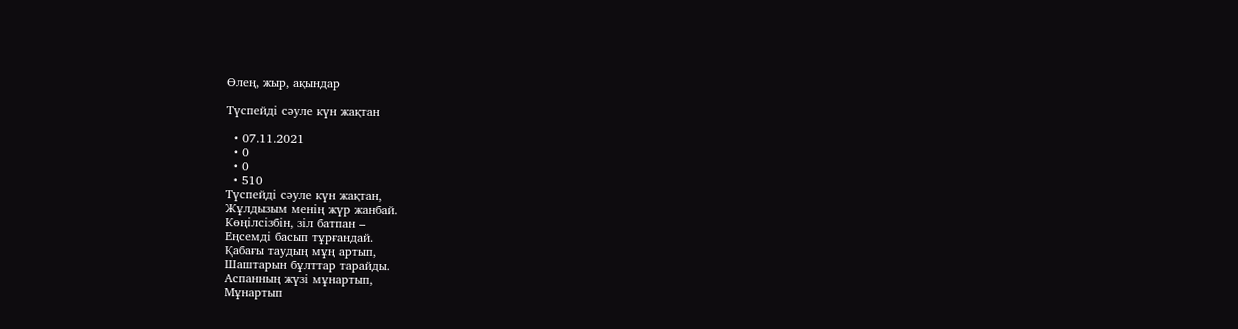Өлең, жыр, ақындар

Түспейді сәуле күн жақтан

  • 07.11.2021
  • 0
  • 0
  • 510
Түспейді сәуле күн жақтан,
Жұлдызым менің жүр жанбай.
Көңілсізбін, зіл батпан –
Еңсемді басып тұрғандай.
Қабағы таудың мұң артып,
Шаштарын бұлттар тарайды.
Аспанның жүзі мұнартып,
Мұнартып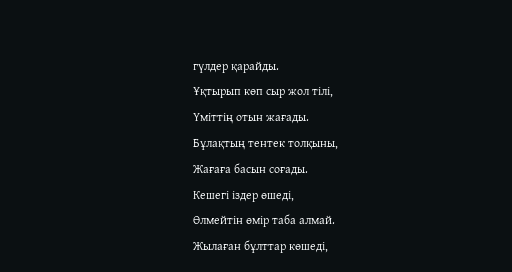гүлдер қарайды.
Ұқтырып көп сыр жол тілі,
Үміттің отын жағады.
Бұлақтың тентек толқыны,
Жағаға басын соғады.
Кешегі іздер өшеді,
Өлмейтін өмір таба алмай.
Жылаған бұлттар көшеді,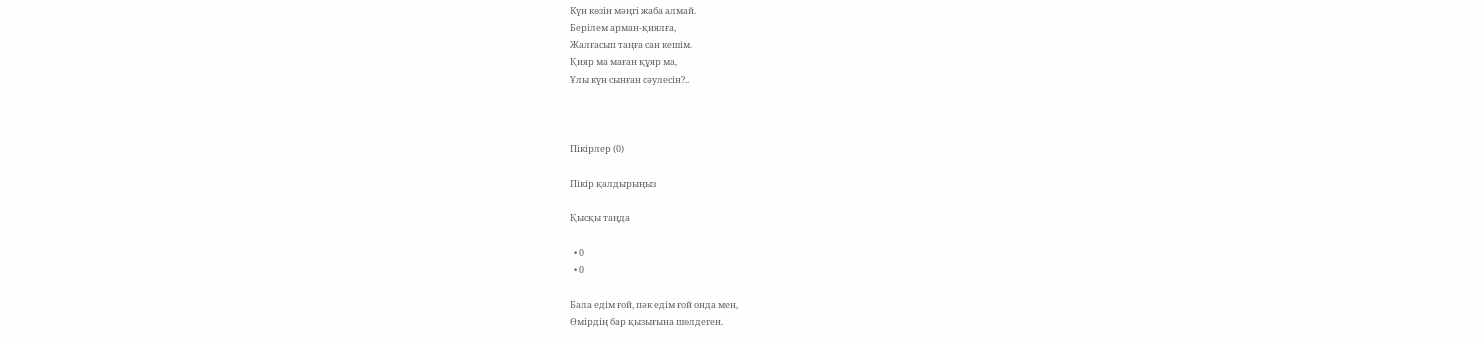Күн көзін мәңгі жаба алмай.
Берілем арман-қиялға,
Жалғасып таңға сан кешім.
Қияр ма маған құяр ма,
Ұлы күн сынған сәулесін?..



Пікірлер (0)

Пікір қалдырыңыз

Қысқы таңда

  • 0
  • 0

Бала едім ғой, пәк едім ғой онда мен,
Өмірдің бар қызығына шөлдеген.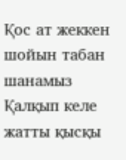Қос ат жеккен шойын табан шанамыз
Қалқып келе жатты қысқы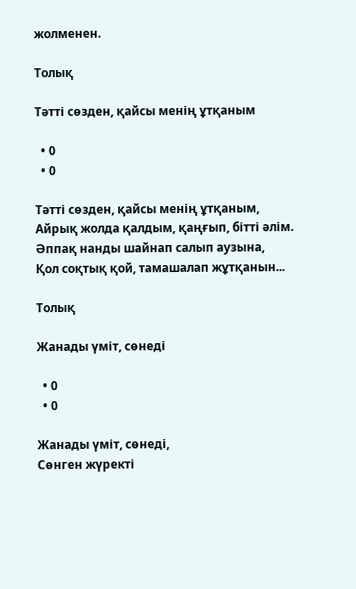жолменен.

Толық

Тәтті сөзден, қайсы менің ұтқаным

  • 0
  • 0

Тәтті сөзден, қайсы менің ұтқаным,
Айрық жолда қалдым, қаңғып, бітті әлім.
Әппақ нанды шайнап салып аузына,
Қол соқтық қой, тамашалап жұтқанын...

Толық

Жанады үміт, сөнеді

  • 0
  • 0

Жанады үміт, сөнеді,
Сөнген жүректі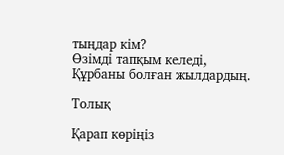тыңдар кім?
Өзімді тапқым келеді,
Құрбаны болған жылдардың.

Толық

Қарап көріңіз